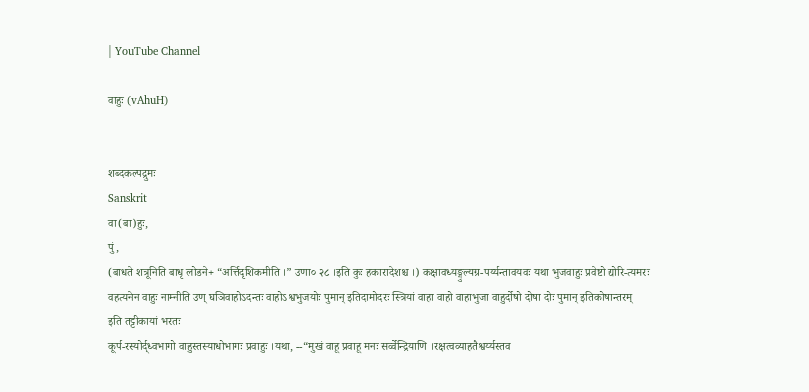| YouTube Channel

वाहुः (vAhuH)


शब्दकल्पद्रुमः
Sanskrit
वा(बा)हुः,
पुं,
(बाधते शत्रूनिति बाधृ लोडने+ “अर्त्तिदृशिकमीति ।” उणा० २८ ।इति कुः हकारादेशश्च ।) कक्षावध्यङ्गुल्यग्र-पर्य्यन्तावयवः यथा भुजवाहुः प्रवेष्टो द्योरि-त्यमरः
वहत्यनेन वाहुः नाम्नीति उण् घञिवाहोऽदन्तः वाहोऽश्वभुजयोः पुमान् इतिदामोदरः स्त्रियां वाहा वाहो वाहाभुजा वाहुर्दोषो दोषा दोः पुमान् इतिकोषान्तरम्
इति तट्टीकायां भरतः
कूर्प-रस्योर्द्ध्वभागो वाहुस्तस्याधोभागः प्रवाहुः ।यथा, --“मुखं वाहू प्रवाहू मनः सर्व्वेन्द्रियाणि ।रक्षत्वव्याहतैश्वर्य्यस्तव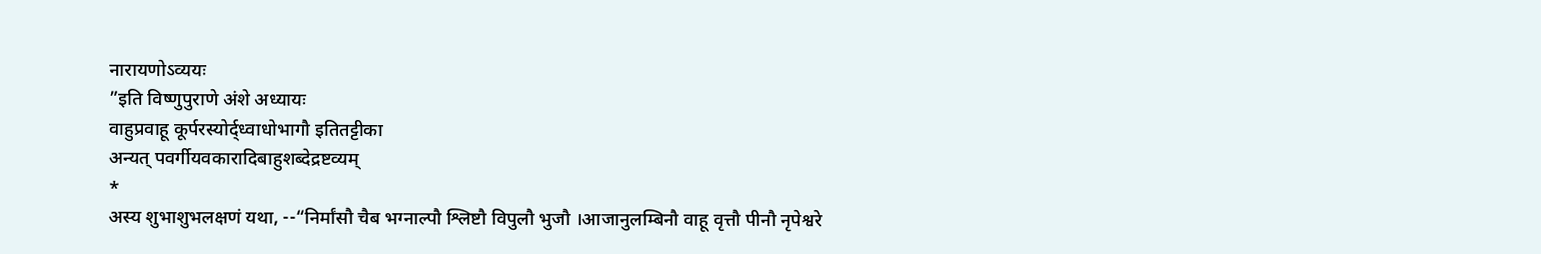नारायणोऽव्ययः
”इति विष्णुपुराणे अंशे अध्यायः
वाहुप्रवाहू कूर्परस्योर्द्ध्वाधोभागौ इतितट्टीका
अन्यत् पवर्गीयवकारादिबाहुशब्देद्रष्टव्यम्
*
अस्य शुभाशुभलक्षणं यथा, --“निर्मांसौ चैब भग्नाल्पौ श्लिष्टौ विपुलौ भुजौ ।आजानुलम्बिनौ वाहू वृत्तौ पीनौ नृपेश्वरे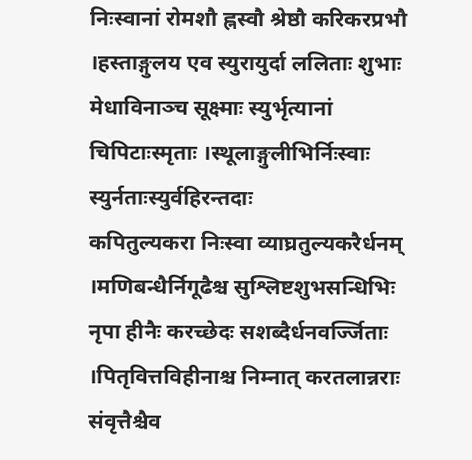निःस्वानां रोमशौ ह्नस्वौ श्रेष्ठौ करिकरप्रभौ ।हस्ताङ्गुलय एव स्युरायुर्दा ललिताः शुभाः
मेधाविनाञ्च सूक्ष्माः स्युर्भृत्यानां चिपिटाःस्मृताः ।स्थूलाङ्गुलीभिर्निःस्वाः स्युर्नताःस्युर्वहिरन्तदाः
कपितुल्यकरा निःस्वा व्याघ्रतुल्यकरैर्धनम् ।मणिबन्धैर्निगूढैश्च सुश्लिष्टशुभसन्धिभिः
नृपा हीनैः करच्छेदः सशब्दैर्धनवर्ज्जिताः ।पितृवित्तविहीनाश्च निम्नात् करतलान्नराः
संवृत्तैश्चैव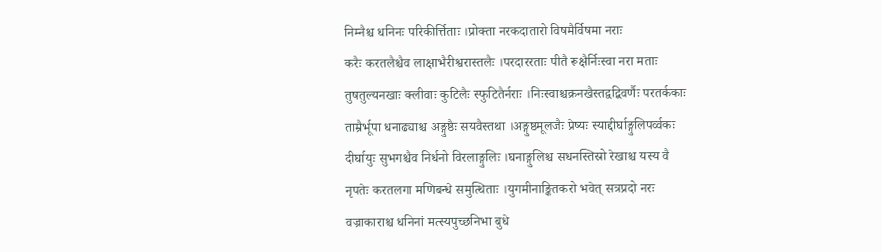निम्नैश्च धनिनः परिकीर्त्तिताः ।प्रोक्ता नरकदातारो विषमैर्विषमा नराः
करैः करतलैश्चैव लाक्षाभैरीश्वरास्तलैः ।परदाररताः पीतै रूक्षैर्निःस्वा नरा मताः
तुषतुल्यनखाः क्लीवाः कुटिलैः स्फुटितैर्नराः ।निःस्वाश्चक्रनखैस्तद्वद्बिवर्णैः परतर्ककाः
ताम्रैर्भूपा धनाढ्याश्च अङ्गुष्ठैः सयवैस्तथा ।अङ्गुष्ठमूलजैः प्रेष्यः स्याद्दीर्घाङ्गुलिपर्व्वकः
दीर्घायुः सुभगश्चैव निर्धनो विरलाङ्गुलिः ।घनाङ्गुलिश्च सधनस्तिस्रो रेखाश्च यस्य वै
नृपतेः करतलगा मणिबन्धे समुत्थिताः ।युगमीनाङ्कितकरो भवेत् सत्रप्रदो नरः
वज्राकाराश्च धनिनां मत्स्यपुच्छनिभा बुधे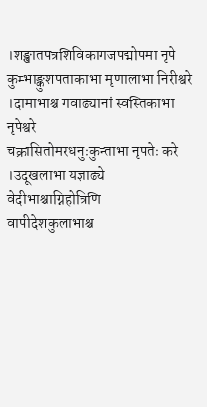।शङ्खातपत्रशिविकागजपद्मोपमा नृपे
कुम्भाङ्कुशपताकाभा मृणालाभा निरीश्वरे ।दामाभाश्च गवाढ्यानां स्वस्तिकाभा नृपेश्वरे
चक्रासितोमरधनुःकुन्ताभा नृपतेः करे ।उदूखलाभा यज्ञाढ्ये वेदीभाश्चाग्निहोत्रिणि
वापीदेशकुलाभाश्च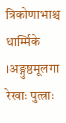त्रिकोणाभाश्च धार्म्मिके ।अङ्गुष्ठमूलगा रेखाः पुत्त्राः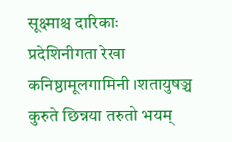सूक्ष्माश्च दारिकाः
प्रदेशिनीगता रेखा कनिष्ठामूलगामिनी ।शतायुषञ्च कुरुते छिन्नया तरुतो भयम्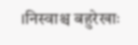।निस्वाश्च बहुरेखाः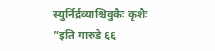स्युर्निर्द्रव्याश्चिवुकैः कृशैः
”इति गारुडे ६६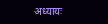अध्यायः